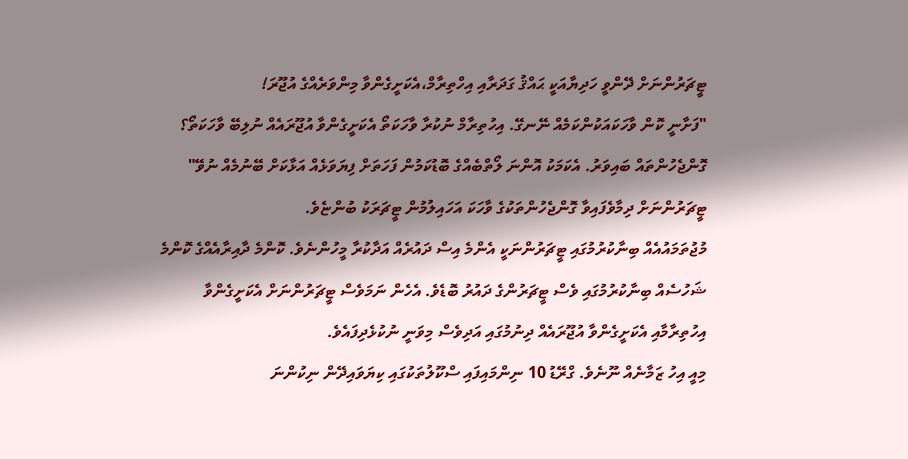ޓީޗަރުންނަށް ދޭންވީ ހަދިޔާއަކީ ޙައްޤު ގަދަރާއި އިހްތިރާމް،އެކަށީގެންވާ މިންވަރެއްގެ އުޖޫރަ!
"ފަށާނީ ކޮން ވާހަކައަކުންކަމެއް ނޭނގޭ. އިހުތިރާމް ނުކުރާ ވާހަކަތޯ އެކަށީގެންވާ އުޖޫރައެއް ނުލިބޭ ވާހަކަތޯ؟ ގޮންޖެހުންތައް ބައިވަރު. އެކަމަކު އޮންނަ ލޯތްބެއްގެ ބޮޑުކަމުން ފަހަތަށް ފިޔަވަޅެއް އަޅާކަށް ބޭނުމެއް ނުވޭ" ޓީޗަރުންނަށް ދިމާވެފައިވާ ގޮންޖެހުންތަކުގެ ވާހަކަ އަހައިލުމުން ޓީޗަރަކު ބުންޏެވެ.
މުޖުތަމައުއެއް ބިނާކުރުމުގައި ޓީޗަރުންނަކީ އެންމެ އިސް ދައުރެއް އަދާކުރާ މީހުންނެވެ. ކޮންމެ ދާއިރާއެއްގެ ކޮންމެ ޝަހުސެއް ބިނާކުރުމުގައި ވެސް ޓީޗަރުންގެ ދައުރު ބޮޑެވެ. އެހެން ނަމަވެސް ޓީޗަރުންނަށް އެކަށީގެންވާ އިހުތިރާމާއި އެކަށީގެންވާ އުޖޫރައެއް ދިނުމުގައި އަދިވެސް މިވަނީ ނުކުޅެދިފައެވެ.
މިއީ އިހު ޒަމާނެއް ނޫނެވެ. ގްރޭޑު 10 ނިންމައިފައި ސްކޫލުތަކުގައި ކިޔަވައިދޭން ނިކުންނަ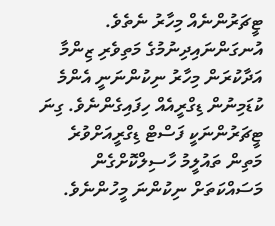ޓީޗަރުންނެއް މިހާރު ނެތެވެ. އުނގަންނައިދިނުމުގެ މަތިވެރި ޒިންމާ އަދާކުރަން މިހާރު ނިކުންނަނީ އެންމެ ކުޑަމިނުން ޑިގްރީއެއް ހިފައިގެންނެވެ. ގިނަ ޓީޗަރުންނަކީ ފަސްޓް ޑިގްރީއަށްވުރެ މަތިން ތައުލީމު ހާސިލްކޮށްގެން މަސައްކަތަށް ނިކުންނަ މީހުންނެވެ.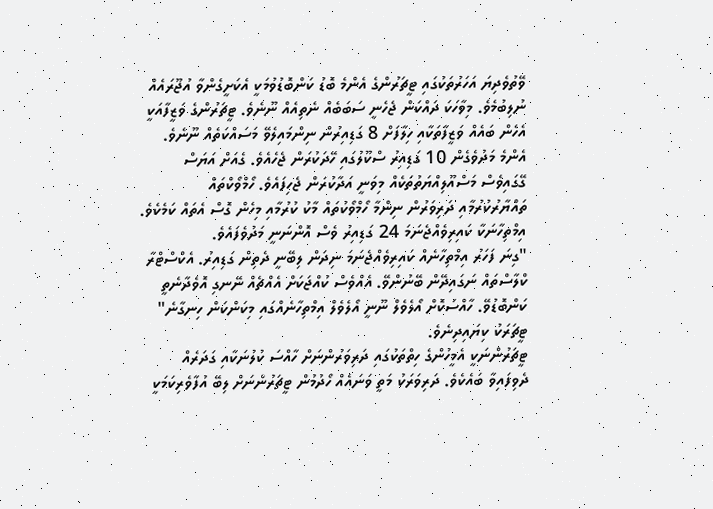ވޭތުވެދިޔަ އަހަރުތަކުގައި ޓީޗަރުންގެ އެންމެ ބޮޑު ކަންބޮޑުވުމަކީ އެކަށީގެންވާ އުޖޫރައެއް ނުލިބުމެވެ. މިވާހަކަ ދައްކަން ޖެހެނީ ސަބަބެއް ނެތިއެއް ނޫނެވެ. ޓީޗަރުންގެ ވަޒީފާއަކީ އެހެން ބައެއް ވަޒީފާތަކާއި ހިލާފަށް 8 ގަޑިއިރުން ނިންމައިލެވޭ މަސައްކަތެއް ނޫނެވެ. އެންމެ މަދުވެގެން 10 ގަޑިއިރު ސްކޫލުގައި ހޭދަކުރަން ޖެހެއެވެ. ގެއަށް އަޔަސް ގޭގައިވެސް މަސްއޫލިއްޔަތުތަކެއް މިވަނީ އަދާކުރަން ޖެހިފައެވެ. ހޯމްވޯކްތައް ތައްޔާރުކުރުމާއި ދަރިވަރުން ނިންމާ ހޯމްވޯކުތައް މާކު ކުރުމާއި މިހެން ގޮސް އެތައް ކަމެކެވެ. އިމްތިހާނަކާ ކައިރިވެއްޖެނަމަ 24 ގަޑިއިރު ވެސް އޮންނަނީ މަދުވެފައެވެ.
"ގިނަ ފަހަރު އިމްތިހާނެއް ކައިރިވެއްޖެނަމަ ނިދަން ލިބޭނީ ދެތިން ގަޑިއިރު. އެކްސްޓްރާ ކްލާސްތައް ނަގައިދޭން ބޭނުންވޭ. އެއްވެސް ކުއްޖަކަށް އެއްޗެއް ނޭނގި އޮވެދާނެތީ ކަންބޮޑުވޭ. ހާއްސަކޮށް އޯލެވެލް ނޫނީ އޯލެވެލް އިމްތިހާނެއްގައި މިކަންކަން ހިނގާނެ" ޓީޗަރަކު ކިޔައިދިނެވެ.
ޓީޗަރުންނަކީ އެމީހުންގެ ހިތްތަކުގައި ދަރިވަރުންނަށް ހާއްސަ ކުލުނަކާއި ގަދަރެއް ދެވިފައިވާ ބައެކެވެ. ދަރިވަރަކު މަތީ ވަނައެއް ހޯދުމުން ޓީޗަރުންނަށް ލިބޭ އުފާވެރިކަމަކީ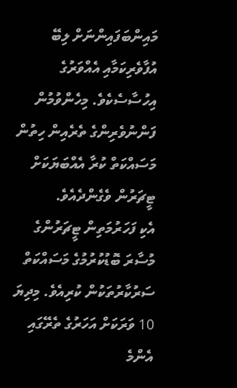މައިންބަފައިންނަށް ލިބޭ އުފާވެރިކަމާއި އެއްވަރުގެ އިހުސާސެކެވެ. މިހެންވުމުން ފަންނުވެރިންގެ ތެރެއިން ހިތުން މަސައްކަތް ކުރާ އެއްބަޔަކަށް ޓީޗަރުން ވެގެންދެއެވެ.
އެކި ފަހަރުމަތިން ޓީޗަރުންގެ މުސާރަ ބޮޑުކުރުމުގެ މަސައްކަތް ސަރުކާރުތަކުން ކުރިއެވެ. މިދިޔަ 10 ވަރަކަށް އަހަރުގެ ތެރޭގައި އެންމެ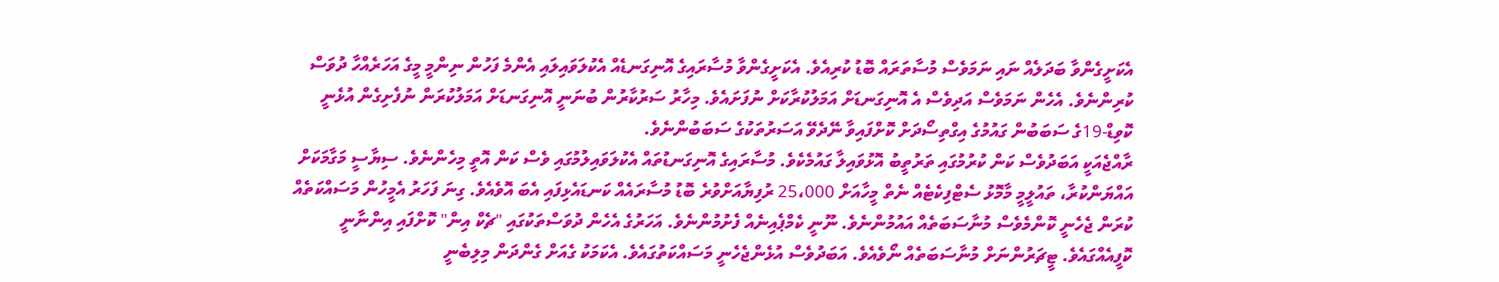އެކަށީގެންވާ ބަދަލެއް ނައި ނަމަވެސް މުސާތަރައް ބޮޑު ކުރިއެވެ. އެކަށީގެންވާ މުސާރައިގެ އޮނިގަނޑެއް އެކުލަވައިލައި އެންމެ ފަހުން ނިންމީ މީގެ އަހަރެއްހާ ދުވަސް ކުރިންނެވެ. އެހެން ނަމަވެސް އަދިވެސް އެ އޮނިގަނޑަށް އަމަލުކުރާކަށް ނުފަށައެވެ. މިހާރު ސަރުކާރުން ބުނަނީ އޮނިގަނޑަށް އަމަލުކުރަން ނުފެށިގެން އުޅެނީ ކޮވިޑް-19ގެ ސަބަބުން ގައުމުގެ އިގްތިސޯދަށް ކޮށްފައިވާ ނޭދެވޭ އަސަރުތަކުގެ ސަބަބުންނެވެ.
ރާއްޖެއަކީ އަބަދުވެސް ކަން ކުރުމުގައި ތަރުތީބު އޮޅުވައިލާ ގައުމެކެވެ. މުސާރައިގެ އޮނިގަނޑުތައް އެކުލަވައިލުމުގައި ވެސް ކަން އޮތީ މިހެންނެވެ. ސިޔާސީ މަގާމަކަށް އައްޔަންކުރާ، ތައުލީމީ މާމޮޅު ސެޓްފިކެޓެއް ނެތް މީހާއަށް 25،000 ރުފިޔާއަށްވުރެ ބޮޑު މުސާރައެއް ކަނޑައެޅިފައި އެބަ އޮވެއެވެ. ގިނަ ފަހަރު އެމީހުން މަސައްކަތެއް ކުރަން ޖެހެނީ ކޮންމެވެސް މުނާސަބަތެއް އައުމުންނެވެ. ނޫނީ ކެމްޕެއިނެއް ފެށުމުންނެވެ. އަހަރުގެ އެހެން ދުވަސްތަކުގައި "ޗެކް އިން" ކޮށްފައި އިންނާނީ ކޮފީއެއްގައެވެ. ޓީޗަރުންނަށް މުނާސަބަތެއް ނޯވެއެވެ. އަބަދުވެސް އުޅެންޖެހެނީ މަސައްކަތުގައެވެ. އެކަމަކު ގެއަށް ގެންދަން މިލިބެނީ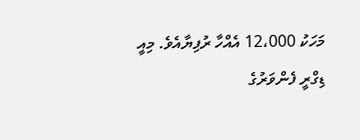މަހަކު 12،000 އެއްހާ ރުފިޔާއެވެ. މިއީ ޑިގްރީ ފެންވަރުގެ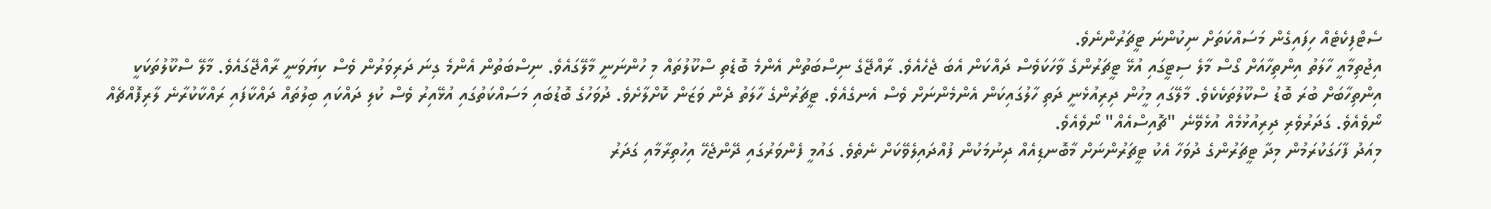ސެޓްފިކެޓެއް ހިފައިގެން މަސައްކަތަށް ނިކުންނަ ޓީޗަރުންނެވެ.
އިޖުތިމާއީ ހާލަތު އިންތިހާއަށް ގޯސް މާލެ ސިޓީގައި އުޅޭ ޓީޗަރުންގެ ވާހަކަވެސް ދައްކަން އެބަ ޖެހެއެވެ. ރާއްޖޭގެ ނިސްބަތުން އެންމެ ބޮޑެތި ސްކޫލުތައް މި ހުންނަނީ މާލޭގައެވެ. ނިސްބަތުން އެންމެ ގިނަ ދަރިވަރުން ވެސް ކިޔަވަނީ ރާއްޖޭގައެވެ. މާލޭ ސްކޫލުތަކަކީ އިންތިހާބަށް ބުރަ ބޮޑު ސްކޫލުތަކެކެވެ. މާލޭގައި މީހުން ދިރިއުޅެނީ ދަތި ހާލުގައިކަން އެންމެންނަށް ވެސް އެނގެއެވެ. ޓީޗަރުންގެ ހާލަތު ދެން ވަޒަން ކޮށްލާށެވެ. ދުވަހުގެ ބޮޑުބައި މަސައްކަތުގައި އުޅޭއިރު ވެސް ކުލި ދައްކައި ބިލުތައް ދައްކާފައި ރައްކާކުރާނެ ލާރިފޮއްޗެއް ނޯވެއެވެ. ގަދަރުވެރި ދިރިއުޅުމެއް އުޅެވޭނެ "ޗޮއިސްއެއް" ނޯވެއެވެ.
މިއަދު ފާހަގަކުރަމުން މިދާ ޓީޗަރުންގެ ދުވަހާ އެކު ޓީޗަރުންނަށް މާބޮނޑިއެއް ދިނުމަކުން ފުއްދައިލެވޭކަށް ނެތެވެ. ގައުމީ ފެންވަރުގައި ދޭންޖެހޭ އިހުތިރާމާއި ގަދަރު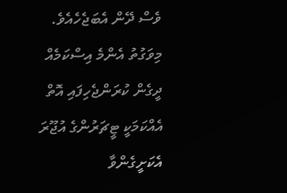ވެސް ދޭން އެބަޖެހެއެވެ. މިވަގުތު އެންމެ އިސްކަމެއް ދީގެން ކުރަންޖެހިފައި އޮތް އެއްކަމަކީ ޓީޗަރުންގެ އުޖޫރަ އެކަށީގެންވާ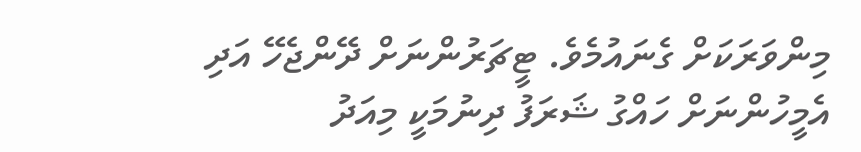މިންވަރަކަށް ގެނައުމެވެ. ޓީޗަރުންނަށް ދޭންޖެހޭ އަދި އެމީހުންނަށް ހައްގު ޝަރަފު ދިނުމަކީ މިއަދު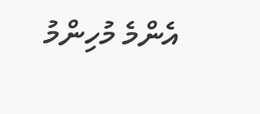އެންމެ މުހިންމު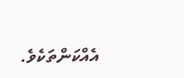އެއްކަންތަކެވެ.